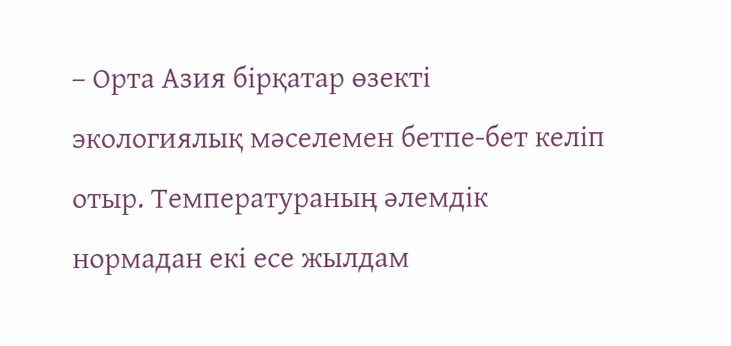– Орта Азия бірқатар өзекті экологиялық мәселемен бетпе-бет келіп отыр. Температураның әлемдік нормадан екі есе жылдам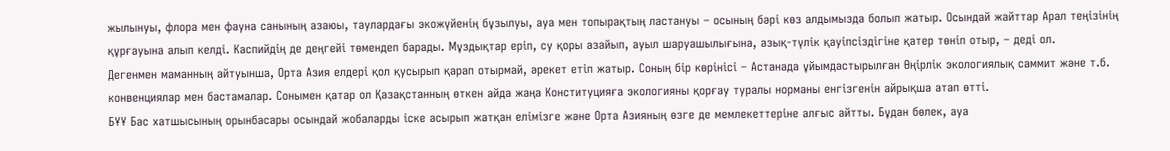жылынуы, флора мен фауна санының азаюы, таулардағы экожүйенің бұзылуы, ауа мен топырақтың ластануы – осының бәрі көз алдымызда болып жатыр. Осындай жайттар Арал теңізінің құрғауына алып келді. Каспийдің де деңгейі төмендеп барады. Мұздықтар еріп, су қоры азайып, ауыл шаруашылығына, азық-түлік қауіпсіздігіне қатер төніп отыр, – деді ол.
Дегенмен маманның айтуынша, Орта Азия елдері қол қусырып қарап отырмай, әрекет етіп жатыр. Соның бір көрінісі – Астанада ұйымдастырылған Өңірлік экологиялық саммит және т.б. конвенциялар мен бастамалар. Сонымен қатар ол Қазақстанның өткен айда жаңа Конституцияға экологияны қорғау туралы норманы енгізгенін айрықша атап өтті.
БҰҰ Бас хатшысының орынбасары осындай жобаларды іске асырып жатқан елімізге және Орта Азияның өзге де мемлекеттеріне алғыс айтты. Бұдан бөлек, ауа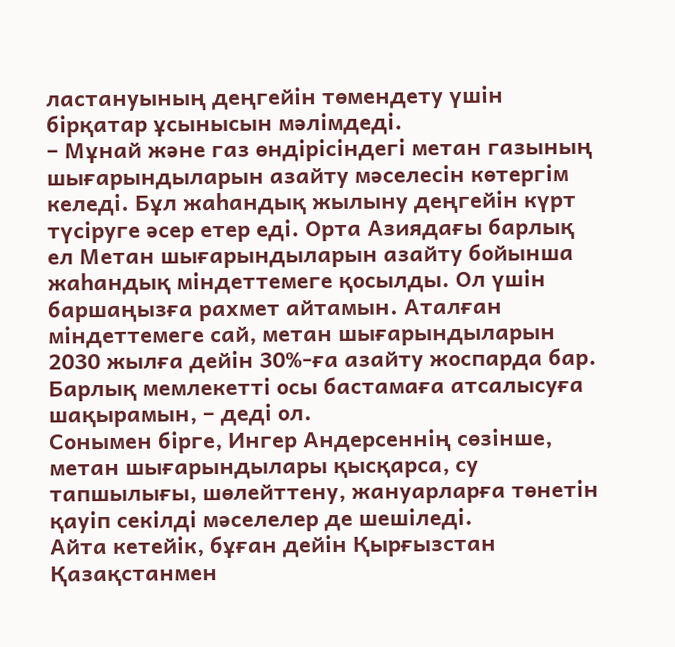ластануының деңгейін төмендету үшін бірқатар ұсынысын мәлімдеді.
– Мұнай және газ өндірісіндегі метан газының шығарындыларын азайту мәселесін көтергім келеді. Бұл жаһандық жылыну деңгейін күрт түсіруге әсер етер еді. Орта Азиядағы барлық ел Метан шығарындыларын азайту бойынша жаһандық міндеттемеге қосылды. Ол үшін баршаңызға рахмет айтамын. Аталған міндеттемеге сай, метан шығарындыларын 2030 жылға дейін 30%-ға азайту жоспарда бар. Барлық мемлекетті осы бастамаға атсалысуға шақырамын, – деді ол.
Сонымен бірге, Ингер Андерсеннің сөзінше, метан шығарындылары қысқарса, су тапшылығы, шөлейттену, жануарларға төнетін қауіп секілді мәселелер де шешіледі.
Айта кетейік, бұған дейін Қырғызстан Қазақстанмен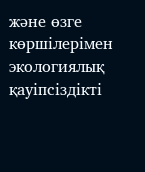және өзге көршілерімен экологиялық қауіпсіздікті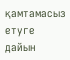қамтамасыз етуге дайын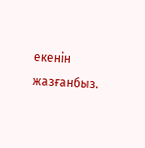екенін жазғанбыз.